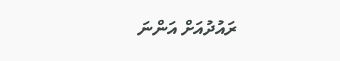ރައުދުއަށް އަންނަ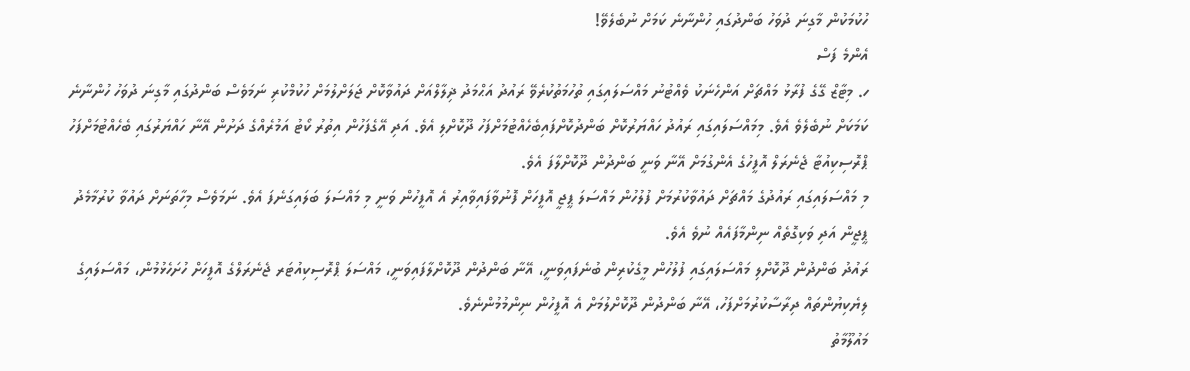ހުކުމަކުން މާގިނަ ދުވަހު ބަންދުގައި ހުންނާނެ ކަމަށް ނުބެލެވޭ!
އެންމެ ފަސް
ހ. މިޓާޒް ގޭގެ ފުރާޅު މައްޗަށް އަންހެނަކު ވެއްޓުނު މައްސަލައިގައި ތުހުމަތުކުރެވޭ ރައުދު އަޙްމަދު ޛިލާލްއަށް ދައުވާކޮށް ޖަލަށްލުމަށް ހުކުމްކުރި ނަމަވެސް ބަންދުގައި މާގިނަ ދުވަހު ހުންނާނެ ކަމަކަށް ނުބެލެވެ އެވެ. މިމައްސަލައިގައި ރައުދު ހައްޔަރުކޮށް ބަންދުކޮށްފައިބެހެއްޓުމަށްފަހު ދޫކޮށްލި އެވެ. އަދި އޭގެފަހުން އިތުރު ކޯޓު އަމުރެއްގެ ދަށުން އޭނާ ހައްޔަރުގައި ބެހެއްޓުމަށްފަހު ޕްރޮސިކިއުޓާ ޖެނެރަލް އޮފީހުގެ އެންގުމަށް އޭނާ ވަނީ ބަންދުން ދޫކޮށްލާފަ އެވެ.
މި މައްސަލައިގައި ރައުދުގެ މައްޗަށް ދައުވާކުރުމަށް ފުލުހުން މައްސަލަ ޕީޖީ އޮފީހަށް ފޮނުވާފައިވާއިރު އެ އޮފީހުން ވަނީ މި މައްސަލަ ބަލައިގަނެފަ އެވެ. ނަމަވެސް މިހާތަނަށް ދައުވާ ކުރުމާމެދު ޕީޖީން އަދި ވަކިގޮތެއް ނިންމާފައެއް ނުވެ އެވެ.
ރައުދު ބަންދުން ދޫކޮށްލި މައްސަލައިގައި ފުލުހުން މީގެކުރިން ބުނެފައިވަނީ، އޭނާ ބަންދުން ދޫކޮށްލާފައިވަނީ، މައްސަލަ ޕްރޮސިކިއުޓަރ ޖެނެރަލްގެ އޮފީހަށް ހުށަހެޅުމުން، މައްސަލައިގެ ލިޔެކިޔުންތައް ދިރާސާކުރުމަށްފަހު، އޭނާ ބަންދުން ދޫކޮށްލުމަށް އެ އޮފީހުން ނިންމުމުންނެވެ.
މައުލޫމާތު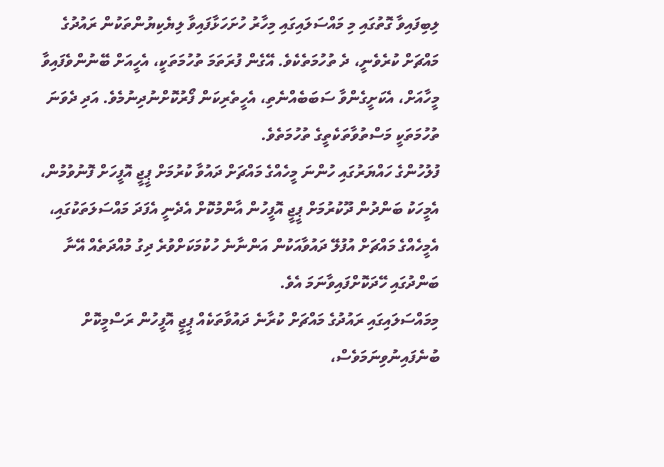ލިބިފައިވާ ގޮތުގައި މި މައްސަލައިގައި މިހާރު ހުށަހަޅާފައިވާ ލިޔެކިޔުންތަކުން ރައުދުގެ މައްޗަށް ކުރެވެނީ، ދެ ތުހުމަތެކެވެ. އޭގެން ފުރަތަމަ ތުހުމަތަކީ، އެހީއަށް ބޭނުންވެފައިވާ މީހާއަށް، އެކަށީގެންވާ ސަބަބެއްނެތި، އެހީތެރިކަން ފޯރުކޮށްނުދިނުމެވެ. އަދި ދެވަނަ ތުހުމަތަކީ މަސްތުވާތަކެތީގެ ތުހުމަތެވެ.
ފުލުހުންގެ ހައްޔަރުގައި ހުންނަ މީހެއްގެ މައްޗަށް ދައުވާ ކުރުމަށް ޕީޖީ އޮފީހަށް ފޮނުވުމުން، އެމީހަކު ބަންދުން ދޫކުރުމަށް ޕީޖީ އޮފީހުން އާންމުކޮށް އެދެނީ އެފަދަ މައްސަލަތަކުގައި، އެމީހެއްގެ މައްޗަށް އުފުލޭ ދައުވާއަކުން އަންނާނެ ހުކުމަކަށްވުރެ ދިގު މުއްދަތެއް އޭނާ ބަންދުގައި ހޭދަކޮށްފައިވާނަމަ އެވެ.
މިމައްސަލައިގައި ރައުދުގެ މައްޗަށް ކުރާނެ ދައުވާތަކެއް ޕީޖީ އޮފީހުން ރަސްމީކޮށް ބުނެފައިނުވިނަމަވެސް،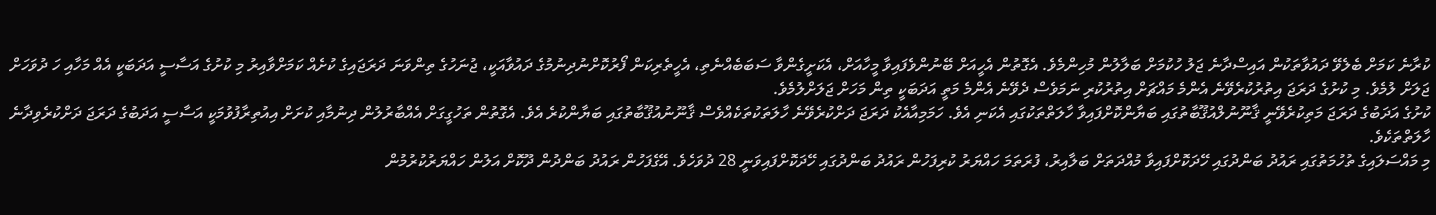ކުރާނެ ކަމަށް ބެލެވޭ ދައުވާތަކުން އައިސްދާނެ ޖަލު ހުކުމަށް ބަލާލުން މުހިންމެވެ. އެގޮތުން އެހީއަށް ބޭނުންވެފައިވާ މީހާއަށް، އެކަށީގެންވާ ސަބަބެއްނެތި، އެހީތެރިކަން ފޯރުކޮށްނުދިނުމުގެ ދައުވާއަކީ، ޖުނަހުގެ ތިންވަނަ ދަރަޖައިގެ ކުށެއް ކަމަށްވާއިރު މި ކުށުގެ އަސާސީ އަދަބަކީ އެއް މަހާއި ހަ ދުވަހަށް ޖަލަށް ލުމެވެ. މި ކުށުގެ ދަރަޖަ އިތުރުކުރެވޭނެ އެންމެ މައްޗަށް އިތުރުކުރި ނަމަވެސް ދެވޭނެ އެންމެ މަތީ އަދަބަކީ ތިން މަހަށް ޖަލަށްލުމެވެ.
ކުށުގެ އަދަބުގެ ދަރަޖަ މަތިކުރެވޭނީ ޤާނޫނުލްއުޤޫބާތުގައި ބަޔާންކޮށްފައިވާ ހާލަތްތަކުގައި އެކަނި އެވެ. ހަމަމިއާއެކު ދަރަޖަ ދަށްކުރެވޭނެ ހާލަތަކުތަކެއްވެސް ޤާނޫނުއުޤޫބާތުގައި ބަޔާންކުރެ އެވެ. އެގޮތުން ތަހުގީގަށް އެއްބާރުލުން ދިނުމާއި ކުށަށް އިއުތިރާފުވުމަކީ އަސާސީ އަދަބުގެ ދަރަޖަ ދަށްކުރެވިދާނެ ހާލަތްތަކެވެ.
މި މައްސަލައިގެ ތުހުމަތުގައި ރައުދު ބަންދުގައި ހޭދަކޮށްފައިވާ މުއްދަތަށް ބަލާއިރު، ފުރަތަމަ ހައްޔަރު ކުރިފަހުން ރައުދު ބަންދުގައި ހޭދަކޮށްފައިވަނީ 28 ދުވަހެވެ. އޭގެފަހުން ރައުދު ބަންދުން ދޫކޮށް އަލުން ހައްޔަރުކުރުމުން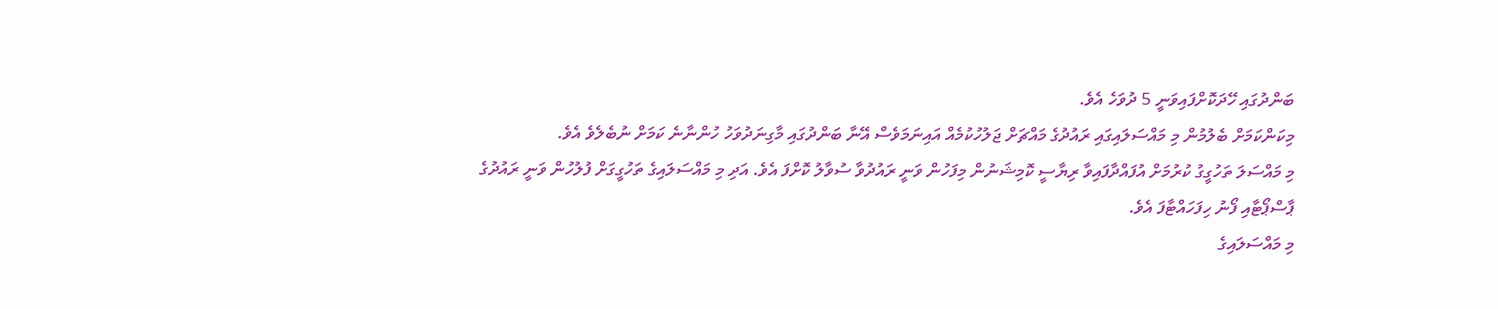ބަންދުގައި ހޭދަކޮށްފައިވަނީ 5 ދުވަހެ އެވެ.
މިކަންކަމަށް ބެލުމުން މި މައްސަލައިގައި ރައުދުގެ މައްޗަށް ޖަލުހުކުމެއް އައިނަމަވެސް އޭނާ ބަންދުގައި މާގިނަދުވަހު ހުންނާނެ ކަމަށް ނުބެލެވެ އެވެ.
މި މައްސަލަ ތަހުގީގު ކުރުމަށް އުފައްދާފައިވާ ރިޔާސީ ކޮމިޝަނުން މިފަހުން ވަނީ ރައުދުވާ ސުވާލު ކޮށްފަ އެވެ. އަދި މި މައްސަލައިގެ ތަހުގީގަށް ފުލުހުން ވަނީ ރައުދުގެ ޕާސްޕޯޓާއި ފޯނު ހިފަހައްޓާފަ އެވެ.
މި މައްސަލައިގެ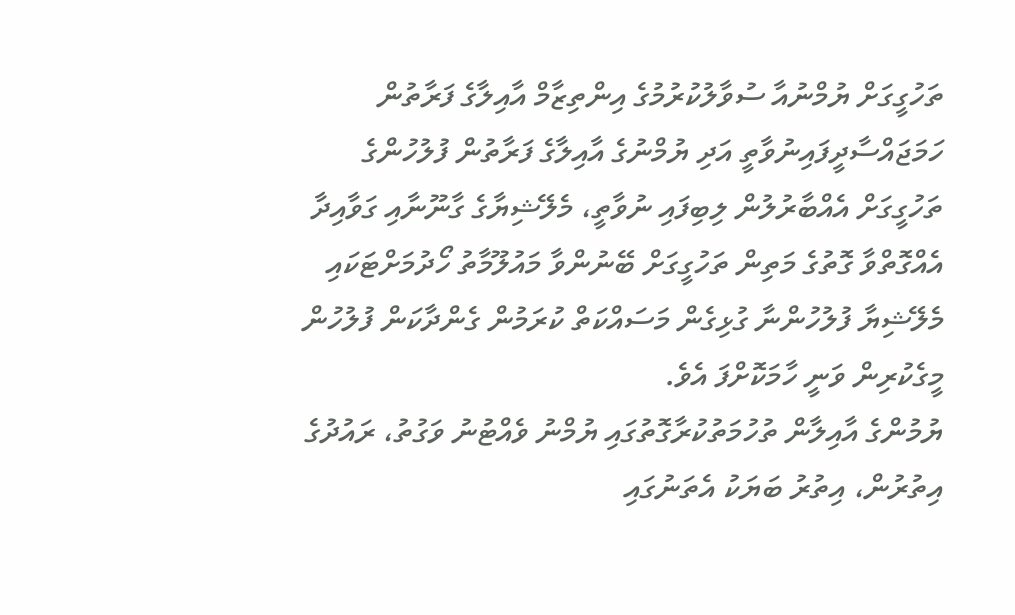ތަހުގީގަށް ޔުމްނުއާ ސުވާލުކުރުމުގެ އިންތިޒާމް އާއިލާގެ ފަރާތުން ހަމަޖައްސާދީފައިނުވާތީ އަދި ޔުމްނުގެ އާއިލާގެ ފަރާތުން ފުލުހުންގެ ތަހުގީގަށް އެއްބާރުލުން ލިބިފައި ނުވާތީ، މެލޭޝިޔާގެ ގާނޫނާއި ގަވާއިދާ އެއްގޮތްވާ ގޮތުގެ މަތިން ތަހުގީގަށް ބޭނުންވާ މައުލޫމާތު ހޯދުމަށްޓަކައި މެލޭޝިޔާ ފުލުހުންނާ ގުޅިގެން މަސައްކަތް ކުރަމުން ގެންދާކަން ފުލުހުން މީގެކުރިން ވަނީ ހާމަކޮށްފަ އެވެ.
ޔުމުންގެ އާއިލާން ތުހުމަތުކުރާގޮތުގައި ޔުމްނު ވެއްޓުނު ވަގުތު، ރައުދުގެ އިތުރުން، އިތުރު ބަޔަކު އެތަނުގައި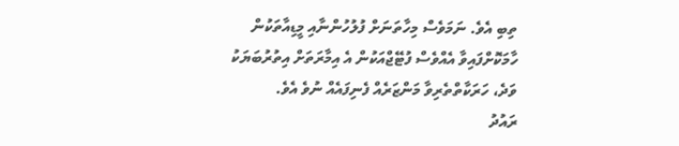ތިބި އެވެ. ނަމަވެސް މިހާތަނަށް ފުލުހުންނާއި މީޑިއާތަކުން ހާމަކޮށްފައިވާ އެއްވެސް ފުޓޭޖްއަކުން އެ އިމާރަތަށް އިތުރުބަޔަކު ވަދެ، ހަރަކާތްތެރިވާ މަންޒަރެއް ފެނިފައެއް ނުވެ އެވެ.
ރައުދު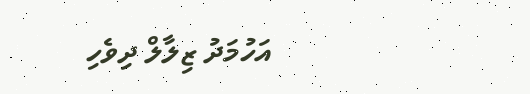އަހުމަދު ޒިލާލް ދިވެހި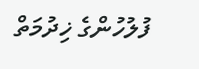ފުލުހުންގެ ޚިދުމަތް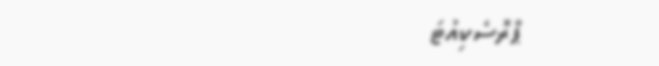ޕްރޮސެކިއުޓަ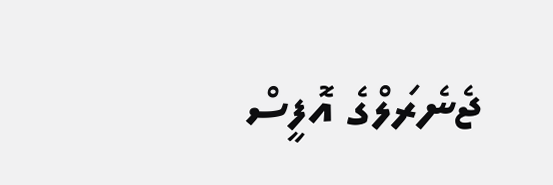ޖެނެރަލްގެ އޮފީސް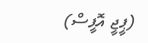(ޕީޖީ އޮފީސް)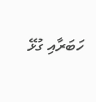ހަބަރާއި ގުޅޭ